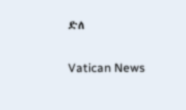ድለ

Vatican News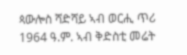ጳውሎስ ሻድሻይ ኣብ ወርሒ ጥሪ 1964 ዓ.ም. ኣብ ቅድስቲ መሬት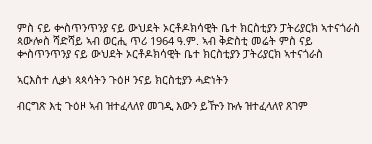ምስ ናይ ቍስጥንጥንያ ናይ ውህደት ኦርቶዶክሳዊት ቤተ ክርስቲያን ፓትሪያርክ ኣተናጎራስ ጳውሎስ ሻድሻይ ኣብ ወርሒ ጥሪ 1964 ዓ.ም. ኣብ ቅድስቲ መሬት ምስ ናይ ቍስጥንጥንያ ናይ ውህደት ኦርቶዶክሳዊት ቤተ ክርስቲያን ፓትሪያርክ ኣተናጎራስ

ኣርእስተ ሊቃነ ጳጳሳትን ጉዕዞ ንናይ ክርስቲያን ሓድነትን

ብርግጽ እቲ ጉዕዞ ኣብ ዝተፈላለየ መገዲ እውን ይዅን ኩሉ ዝተፈላለየ ጸገም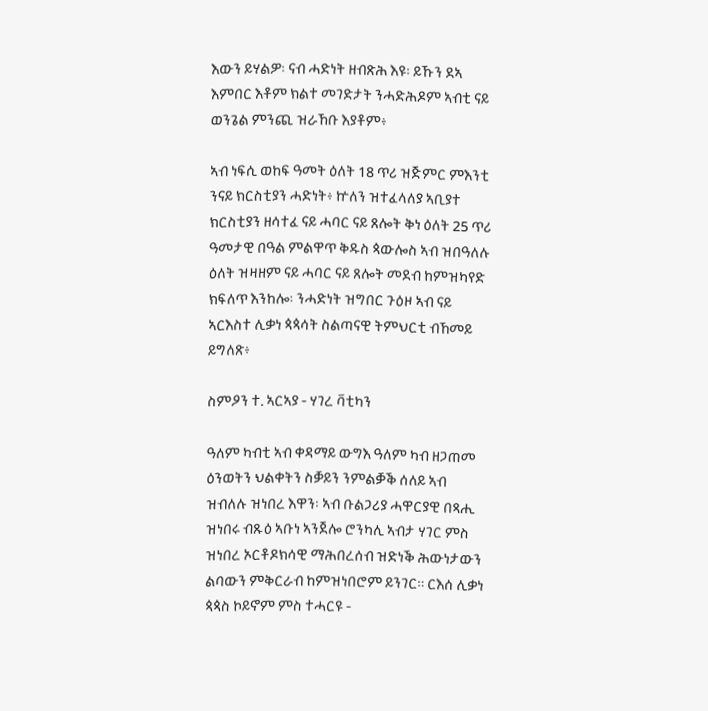እውን ይሃልዎ፡ ናብ ሓድነት ዘብጽሕ እዩ፡ ይኹን ደኣ እምበር እቶም ክልተ መገድታት ንሓድሕዶም ኣብቲ ናይ ወንጌል ምንጪ ዝራኸቡ እያቶም፥

ኣብ ነፍሲ ወከፍ ዓመት ዕለት 18 ጥሪ ዝጅምር ምእንቲ ንናይ ክርስቲያን ሓድነት፥ ኵለን ዝተፈላለያ ኣቢያተ ክርስቲያን ዘሳተፈ ናይ ሓባር ናይ ጸሎት ቅነ ዕለት 25 ጥሪ ዓመታዊ በዓል ምልዋጥ ቅዱስ ጳውሎስ ኣብ ዝበዓለሉ ዕለት ዝዛዘም ናይ ሓባር ናይ ጸሎት መደብ ከምዝካየድ ክፍለጥ እንከሎ፡ ንሓድነት ዝግበር ጉዕዞ ኣብ ናይ ኣርእስተ ሊቃነ ጳጳሳት ስልጣናዊ ትምህርቲ ብኸመይ ይግለጽ፥

ስምዖን ተ. ኣርኣያ - ሃገረ ቫቲካን

ዓለም ካብቲ ኣብ ቀዳማይ ውግእ ዓለም ካብ ዘጋጠመ ዕንወትን ህልቀትን ስቓይን ንምልቓቕ ሰለይ ኣብ ዝብለሉ ዝነበረ እዋን፡ ኣብ ቡልጋሪያ ሓዋርያዊ በጻሒ ዝነበሩ ብጹዕ ኣቡነ ኣንጀሎ ሮንካሊ ኣብታ ሃገር ምስ ዝነበረ ኦርቶዶክሳዊ ማሕበረሰብ ዝድነቕ ሕውነታውን ልባውን ምቅርራብ ከምዝነበሮም ይንገር። ርእሰ ሊቃነ ጳጳስ ኮይኖም ምስ ተሓርዩ -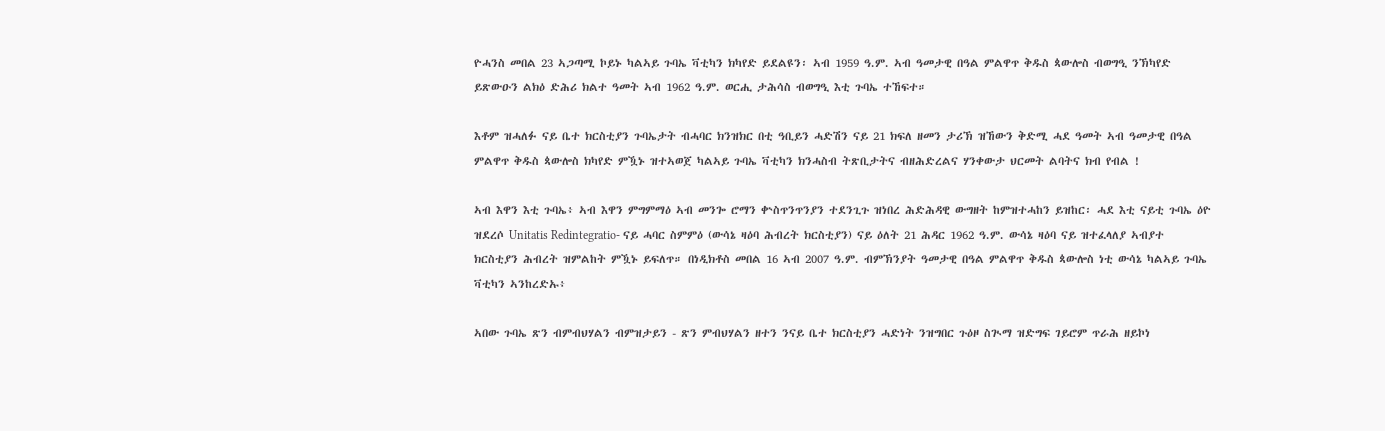ዮሓንስ መበል 23 ኣጋጣሚ ኮይኑ ካልኣይ ጉባኤ ቫቲካን ክካየድ ይደልዩን፡ ኣብ 1959 ዓ.ም. ኣብ ዓመታዊ በዓል ምልዋጥ ቅዱስ ጳውሎስ ብወግዒ ንኽካየድ ይጽውዑን ልክዕ ድሕሪ ክልተ ዓመት ኣብ 1962 ዓ.ም. ወርሒ ታሕሳስ ብወግዒ እቲ ጉባኤ ተኸፍተ።

እቶም ዝሓለፉ ናይ ቤተ ክርስቲያን ጉባኤታት ብሓባር ክንዝክር በቲ ዓቢይን ሓድሽን ናይ 21 ክፍለ ዘመን ታሪኽ ዝኸውን ቅድሚ ሓደ ዓመት ኣብ ዓመታዊ በዓል ምልዋጥ ቅዱስ ጳውሎስ ክካየድ ምዃኑ ዝተኣወጀ ካልኣይ ጉባኤ ቫቲካን ክንሓስብ ትጽቢታትና ብዘሕድረልና ሃንቀውታ ህርመት ልባትና ክብ የብል !

ኣብ እዋን እቲ ጉባኤ፥ ኣብ እዋን ምግምማዕ ኣብ መንጐ ሮማን ቍስጥንጥንያን ተደንጊጉ ዝነበረ ሕድሕዳዊ ውግዘት ከምዝተሓከን ይዝከር፡ ሓደ እቲ ናይቲ ጉባኤ ዕዮ ዝደረሶ Unitatis Redintegratio- ናይ ሓባር ስምምዕ (ውሳኔ ዛዕባ ሕብረት ክርስቲያን) ናይ ዕለት 21 ሕዳር 1962 ዓ.ም. ውሳኔ ዛዕባ ናይ ዝተፈላለያ ኣብያተ ክርስቲያን ሕብረት ዝምልከት ምዃኑ ይፍለጥ። በነዲክቶስ መበል 16 ኣብ 2007 ዓ.ም. ብምኽንያት ዓመታዊ በዓል ምልዋጥ ቅዱስ ጳውሎስ ነቲ ውሳኔ ካልኣይ ጉባኤ ቫቲካን ኣንከረድኡ፥

ኣበው ጉባኤ ጽን ብምብህሃልን ብምዝታይን - ጽን ምብህሃልን ዘተን ንናይ ቤተ ክርስቲያን ሓድነት ንዝግበር ጉዕዞ ስጒማ ዝድግፍ ገይሮም ጥራሕ ዘይኮነ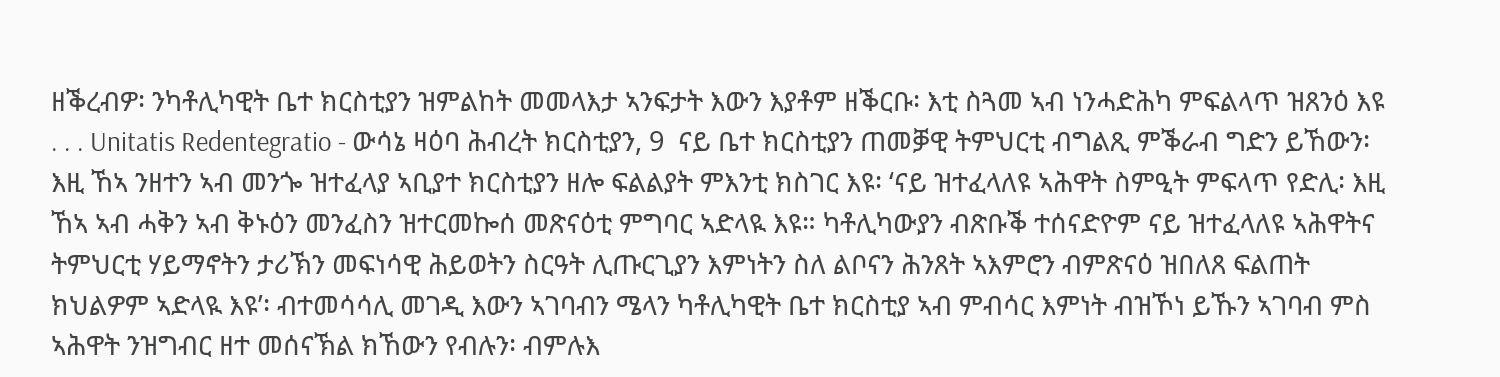ዘቕረብዎ፡ ንካቶሊካዊት ቤተ ክርስቲያን ዝምልከት መመላእታ ኣንፍታት እውን እያቶም ዘቕርቡ፡ እቲ ስጓመ ኣብ ነንሓድሕካ ምፍልላጥ ዝጸንዕ እዩ  . . . Unitatis Redentegratio - ውሳኔ ዛዕባ ሕብረት ክርስቲያን, 9  ናይ ቤተ ክርስቲያን ጠመቓዊ ትምህርቲ ብግልጺ ምቕራብ ግድን ይኸውን፡ እዚ ኸኣ ንዘተን ኣብ መንጐ ዝተፈላያ ኣቢያተ ክርስቲያን ዘሎ ፍልልያት ምእንቲ ክስገር እዩ፡ ‘ናይ ዝተፈላለዩ ኣሕዋት ስምዒት ምፍላጥ የድሊ፡ እዚ ኸኣ ኣብ ሓቅን ኣብ ቅኑዕን መንፈስን ዝተርመኰሰ መጽናዕቲ ምግባር ኣድላዪ እዩ። ካቶሊካውያን ብጽቡቕ ተሰናድዮም ናይ ዝተፈላለዩ ኣሕዋትና ትምህርቲ ሃይማኖትን ታሪኽን መፍነሳዊ ሕይወትን ስርዓት ሊጡርጊያን እምነትን ስለ ልቦናን ሕንጸት ኣእምሮን ብምጽናዕ ዝበለጸ ፍልጠት ክህልዎም ኣድላዪ እዩ’፡ ብተመሳሳሊ መገዲ እውን ኣገባብን ሜላን ካቶሊካዊት ቤተ ክርስቲያ ኣብ ምብሳር እምነት ብዝኾነ ይኹን ኣገባብ ምስ ኣሕዋት ንዝግብር ዘተ መሰናኽል ክኸውን የብሉን፡ ብምሉእ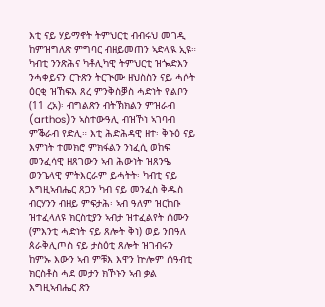እቲ ናይ ሃይማኖት ትምህርቲ ብብሩህ መገዲ ከምዝግለጽ ምግባር ብዘይመጠን ኣድላዪ ኢዩ። ካብቲ ንንጽሕና ካቶሊካዊ ትምህርቲ ዝጐድእን ንሓቀይናን ርጉጽን ትርጒሙ ዘህስስን ናይ ሓሶት ዕርቂ ዝኸፍእ ጸረ ምንቅስቓስ ሓድነት የልቦን (11 ረአ)፡ ብግልጽን ብትኽክልን ምዝራብ (arthos)ን ኣስተውዓሊ ብዝኾነ ኣገባብ ምቕራብ የድሊ። እቲ ሕድሕዳዊ ዘተ፡ ቅኑዕ ናይ እምነት ተመክሮ ምክፋልን ንነፈሲ ወከፍ መንፈሳዊ ዘጸገውን ኣብ ሕውነት ዝጸንዔ ወንጌላዊ ምትእርራም ይሓትት፡ ካብቲ ናይ እግዚኣብሔር ጸጋን ካብ ናይ መንፈስ ቅዱስ ብርሃንን ብዘይ ምፍታሕ፡ ኣብ ዓለም ዝርከቡ ዝተፈላለዩ ክርስቲያን ኣብታ ዝተፈልየት ሰሙን (ምእንቲ ሓድነት ናይ ጸሎት ቅነ) ወይ ንበዓለ ጰራቅሊጦስ ናይ ታስዕቲ ጸሎት ዝገብሩን ከምኡ እውን ኣብ ምቹእ እዋን ኵሎም ሰዓብቲ ክርስቶስ ሓደ መታን ክኾኑን ኣብ ቃል እግዚኣብሔር ጽን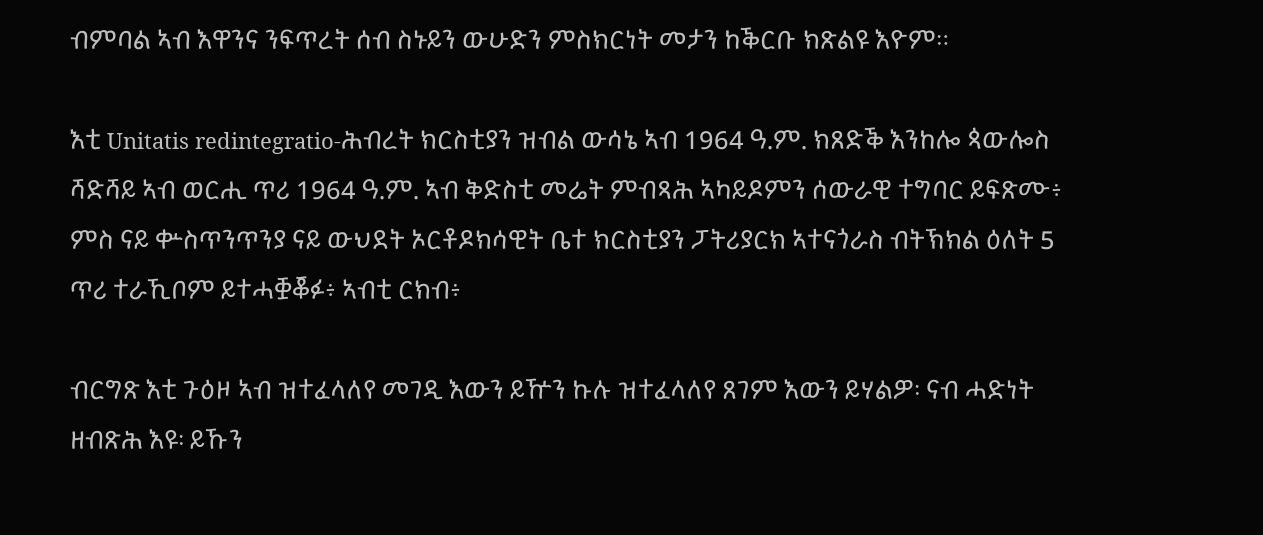ብምባል ኣብ እዋንና ንፍጥረት ሰብ ስኑይን ውሁድን ምስክርነት መታን ከቕርቡ ክጽልዩ እዮም።

እቲ Unitatis redintegratio-ሕብረት ክርስቲያን ዝብል ውሳኔ ኣብ 1964 ዓ.ም. ክጸድቕ እንከሎ ጳውሎስ ሻድሻይ ኣብ ወርሒ ጥሪ 1964 ዓ.ም. ኣብ ቅድስቲ መሬት ምብጻሕ ኣካይዶምን ሰውራዊ ተግባር ይፍጽሙ፥ ምስ ናይ ቍስጥንጥንያ ናይ ውህደት ኦርቶዶክሳዊት ቤተ ክርስቲያን ፓትሪያርክ ኣተናጎራስ ብትኽክል ዕለት 5 ጥሪ ተራኺቦም ይተሓቛቖፉ፥ ኣብቲ ርክብ፥

ብርግጽ እቲ ጉዕዞ ኣብ ዝተፈላለየ መገዲ እውን ይዅን ኩሉ ዝተፈላለየ ጸገም እውን ይሃልዎ፡ ናብ ሓድነት ዘብጽሕ እዩ፡ ይኹን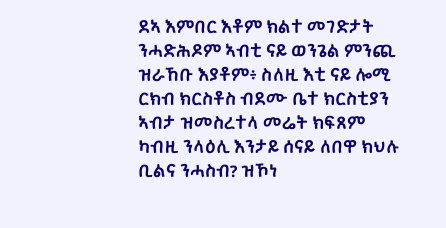ደኣ እምበር እቶም ክልተ መገድታት ንሓድሕዶም ኣብቲ ናይ ወንጌል ምንጪ ዝራኸቡ እያቶም፥ ስለዚ እቲ ናይ ሎሚ ርክብ ክርስቶስ ብደሙ ቤተ ክርስቲያን ኣብታ ዝመስረተላ መሬት ክፍጸም ካብዚ ንላዕሊ እንታይ ሰናይ ለበዋ ክህሉ ቢልና ንሓስብ? ዝኾነ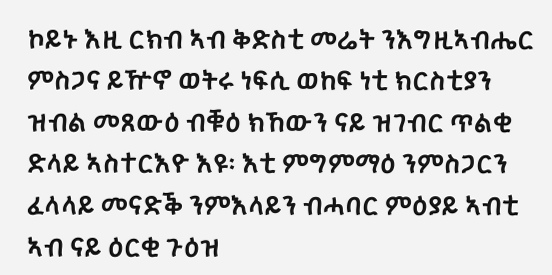ኮይኑ እዚ ርክብ ኣብ ቅድስቲ መሬት ንእግዚኣብሔር ምስጋና ይዅኖ ወትሩ ነፍሲ ወከፍ ነቲ ክርስቲያን ዝብል መጸውዕ ብቑዕ ክኸውን ናይ ዝገብር ጥልቂ ድላይ ኣስተርእዮ እዩ፡ እቲ ምግምማዕ ንምስጋርን ፈላላይ መናድቕ ንምእላይን ብሓባር ምዕያይ ኣብቲ ኣብ ናይ ዕርቂ ጉዕዝ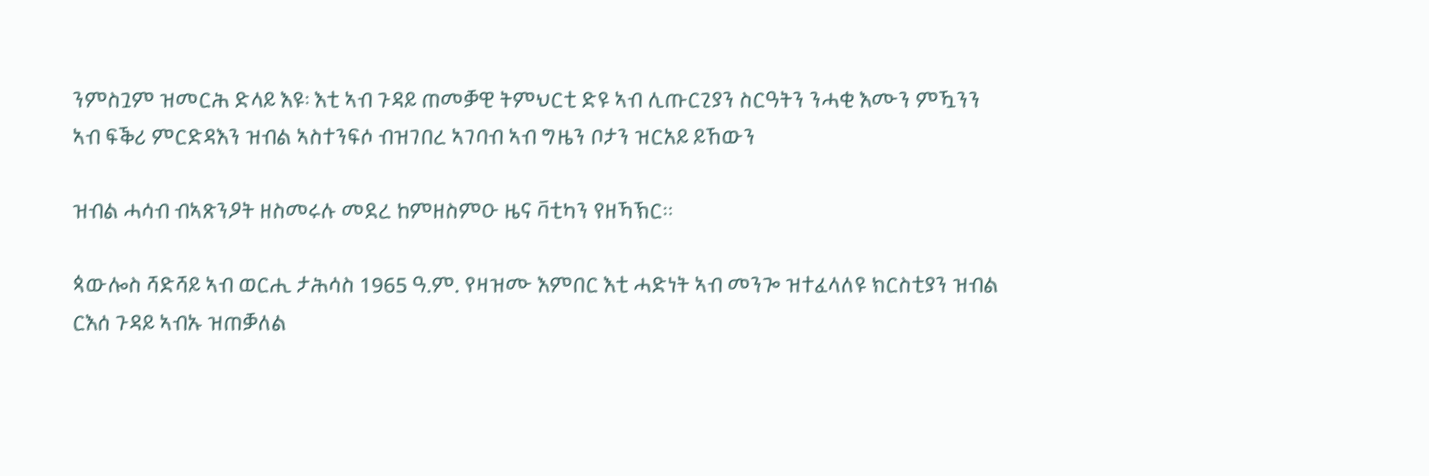ንምስጓም ዝመርሕ ድላይ እዩ፡ እቲ ኣብ ጉዳይ ጠመቓዊ ትምህርቲ ድዩ ኣብ ሊጡርጊያን ስርዓትን ንሓቂ እሙን ምዃንን ኣብ ፍቕሪ ምርድዳእን ዝብል ኣስተንፍሶ ብዝገበረ ኣገባብ ኣብ ግዜን ቦታን ዝርአይ ይኸውን

ዝብል ሓሳብ ብኣጽንዖት ዘስመሩሉ መደረ ከምዘስምዑ ዜና ቫቲካን የዘኻኽር።

ጳውሎስ ሻድሻይ ኣብ ወርሒ ታሕሳስ 1965 ዓ.ም. የዛዝሙ እምበር እቲ ሓድነት ኣብ መንጐ ዝተፈላለዩ ክርስቲያን ዝብል ርእሰ ጉዳይ ኣብኡ ዝጠቓለል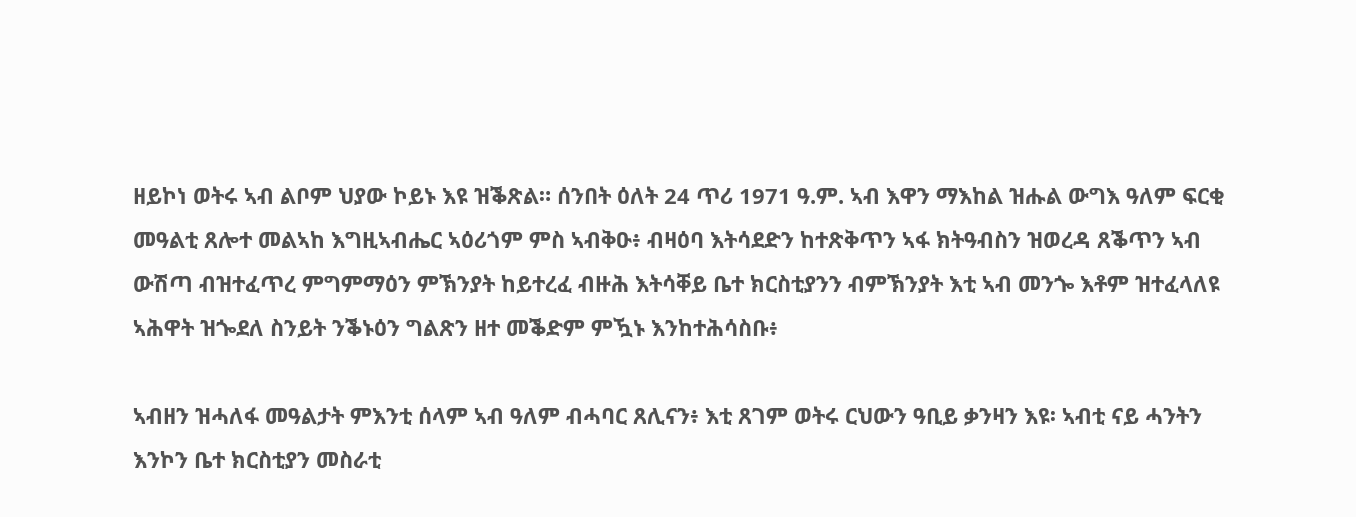ዘይኮነ ወትሩ ኣብ ልቦም ህያው ኮይኑ እዩ ዝቕጽል። ሰንበት ዕለት 24 ጥሪ 1971 ዓ.ም. ኣብ እዋን ማእከል ዝሑል ውግእ ዓለም ፍርቂ መዓልቲ ጸሎተ መልኣከ እግዚኣብሔር ኣዕሪጎም ምስ ኣብቅዑ፥ ብዛዕባ እትሳደድን ከተጽቅጥን ኣፋ ክትዓብስን ዝወረዳ ጸቕጥን ኣብ ውሽጣ ብዝተፈጥረ ምግምማዕን ምኽንያት ከይተረፈ ብዙሕ እትሳቐይ ቤተ ክርስቲያንን ብምኽንያት እቲ ኣብ መንጐ እቶም ዝተፈላለዩ ኣሕዋት ዝጐደለ ስንይት ንቕኑዕን ግልጽን ዘተ መቕድም ምዃኑ እንከተሕሳስቡ፥

ኣብዘን ዝሓለፋ መዓልታት ምእንቲ ሰላም ኣብ ዓለም ብሓባር ጸሊናን፥ እቲ ጸገም ወትሩ ርህውን ዓቢይ ቃንዛን እዩ፡ ኣብቲ ናይ ሓንትን እንኮን ቤተ ክርስቲያን መስራቲ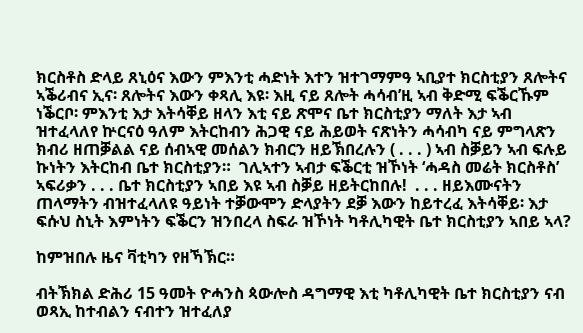ክርስቶስ ድላይ ጸኒዕና እውን ምእንቲ ሓድነት እተን ዝተገማምዓ ኣቢያተ ክርስቲያን ጸሎትና ኣቕሪብና ኢና፡ ጸሎትና እውን ቀጻሊ እዩ፡ እዚ ናይ ጸሎት ሓሳብ’ዚ ኣብ ቅድሚ ፍቕርኹም ነቕርቦ፡ ምእንቲ እታ እትሳቐይ ዘላን እቲ ናይ ጽሞና ቤተ ክርስቲያን ማለት እታ ኣብ ዝተፈላለየ ኵርናዕ ዓለም እትርከብን ሕጋዊ ናይ ሕይወት ናጽነትን ሓሳብካ ናይ ምግላጽን ክብሪ ዘጠቓልል ናይ ሰብኣዊ መሰልን ክብርን ዘይኽበረሉን ( . . . ) ኣብ ስቓይን ኣብ ፍሉይ ኩነትን እትርከብ ቤተ ክርስቲያን።  ገሊኣተን ኣብታ ፍቕርቲ ዝኾነት ‘ሓዳስ መሬት ክርስቶስ’ ኣፍሪቃን . . . ቤተ ክርስቲያን ኣበይ እዩ ኣብ ስቓይ ዘይትርከበሉ!  . . . ዘይእሙናትን ጠላማትን ብዝተፈላለዩ ዓይነት ተቓውሞን ድላያትን ደቓ እውን ከይተረፈ እትሳቐይ፡ እታ ፍሱህ ስኒት እምነትን ፍቕርን ዝንበረላ ስፍራ ዝኾነት ካቶሊካዊት ቤተ ክርስቲያን ኣበይ ኣላ?

ከምዝበሉ ዜና ቫቲካን የዘኻኽር።

ብትኽክል ድሕሪ 15 ዓመት ዮሓንስ ጳውሎስ ዳግማዊ እቲ ካቶሊካዊት ቤተ ክርስቲያን ናብ ወጻኢ ከተብልን ናብተን ዝተፈለያ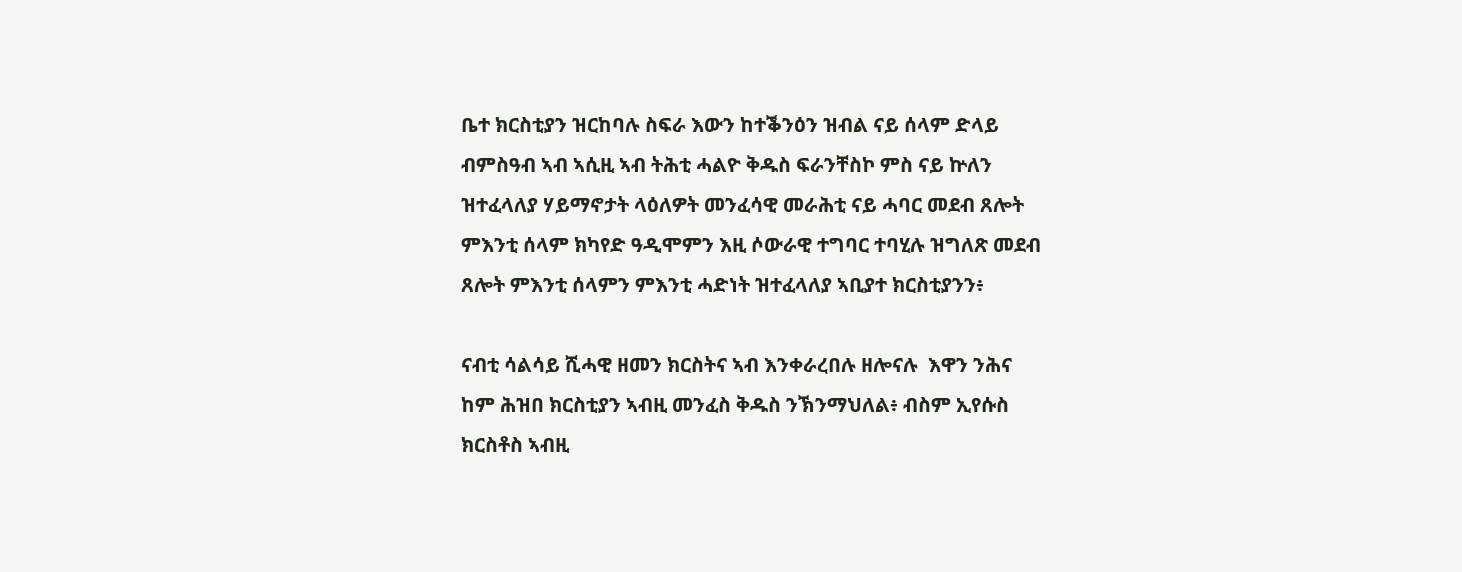ቤተ ክርስቲያን ዝርከባሉ ስፍራ እውን ከተቕንዕን ዝብል ናይ ሰላም ድላይ ብምስዓብ ኣብ ኣሲዚ ኣብ ትሕቲ ሓልዮ ቅዱስ ፍራንቸስኮ ምስ ናይ ኵለን ዝተፈላለያ ሃይማኖታት ላዕለዎት መንፈሳዊ መራሕቲ ናይ ሓባር መደብ ጸሎት ምእንቲ ሰላም ክካየድ ዓዲሞምን እዚ ሶውራዊ ተግባር ተባሂሉ ዝግለጽ መደብ ጸሎት ምእንቲ ሰላምን ምእንቲ ሓድነት ዝተፈላለያ ኣቢያተ ክርስቲያንን፥

ናብቲ ሳልሳይ ሺሓዊ ዘመን ክርስትና ኣብ እንቀራረበሉ ዘሎናሉ  እዋን ንሕና ከም ሕዝበ ክርስቲያን ኣብዚ መንፈስ ቅዱስ ንኽንማህለል፥ ብስም ኢየሱስ ክርስቶስ ኣብዚ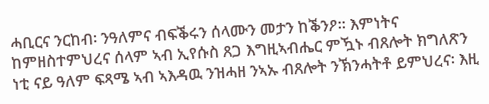ሓቢርና ንርከብ፡ ንዓለምና ብፍቕሩን ሰላሙን መታን ከቕንዖ። እምነትና ከምዘስተምህረና ሰላም ኣብ ኢየሱስ ጸጋ እግዚኣብሔር ምዃኑ ብጸሎት ክግለጽን ነቲ ናይ ዓለም ፍጻሜ ኣብ ኣእዳዉ ንዝሓዘ ንኣኡ ብጸሎት ንኽንሓትቶ ይምህረና፡ እዚ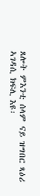ጸሎት ምእንቲ ሰላም ናይ ዝግበር ጻዕሪ ኣገዳሲ ክፍሊ እዩ፡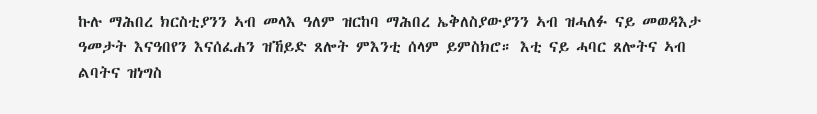ኩሉ ማሕበረ ክርስቲያንን ኣብ መላእ ዓለም ዝርከባ ማሕበረ ኤቅለስያውያንን ኣብ ዝሓለፉ ናይ መወዳእታ ዓመታት እናዓበየን እናሰፈሐን ዝኸይድ ጸሎት ምእንቲ ሰላም ይምስክሮ። እቲ ናይ ሓባር ጸሎትና ኣብ ልባትና ዝነግስ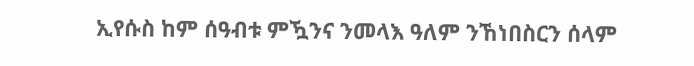ኢየሱስ ከም ሰዓብቱ ምዃንና ንመላእ ዓለም ንኸነበስርን ሰላም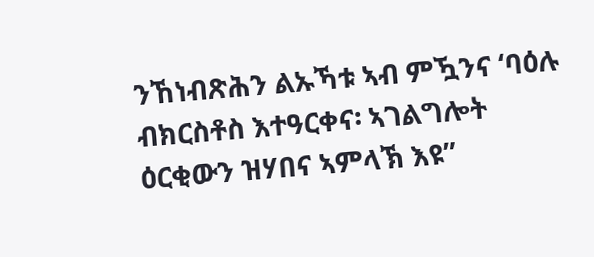ንኸነብጽሕን ልኡኻቱ ኣብ ምዃንና ‘ባዕሉ ብክርስቶስ እተዓርቀና፡ ኣገልግሎት ዕርቂውን ዝሃበና ኣምላኽ እዩ”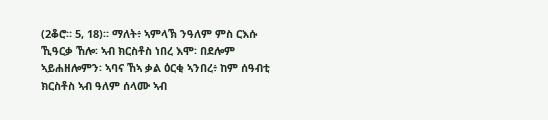(2ቆሮ። 5, 18)። ማለት፥ ኣምላኽ ንዓለም ምስ ርእሱ ኺዓርቃ ኸሎ፡ ኣብ ክርስቶስ ነበረ እሞ፡ በደሎም ኣይሐዘሎምን፡ ኣባና ኸኣ ቃል ዕርቂ ኣንበረ፥ ከም ሰዓብቲ ክርስቶስ ኣብ ዓለም ሰላሙ ኣብ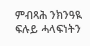ምብጻሕ ንክንዓዪ ፍሉይ ሓላፍነትን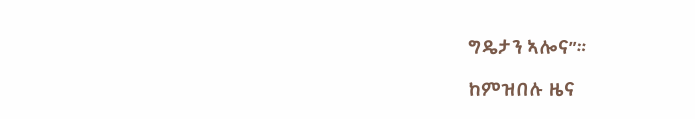ግዴታን ኣሎና”።

ከምዝበሉ ዜና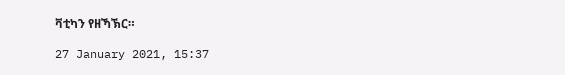ቫቲካን የዘኻኽር።

27 January 2021, 15:37